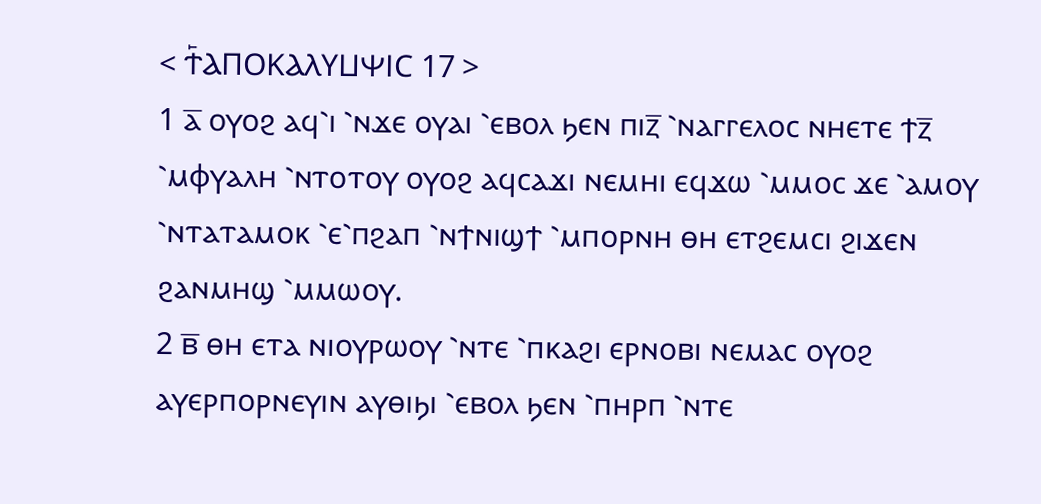< Ϯ⳰ⲀⲠⲞⲔⲀⲖⲨⳘⲮⲒⲤ 17 >
1 ⲁ̅ ⲟⲩⲟϩ ⲁϥ⳿ⲓ ⳿ⲛϫⲉ ⲟⲩⲁⲓ ⳿ⲉⲃⲟⲗ ϧⲉⲛ ⲡⲓⲍ̅ ⳿ⲛⲁⲅⲅⲉⲗⲟⲥ ⲛⲏⲉⲧⲉ ϯⲍ̅ ⳿ⲙⲫⲩⲁⲗⲏ ⳿ⲛⲧⲟⲧⲟⲩ ⲟⲩⲟϩ ⲁϥⲥⲁϫⲓ ⲛⲉⲙⲏⲓ ⲉϥϫⲱ ⳿ⲙⲙⲟⲥ ϫⲉ ⳿ⲁⲙⲟⲩ ⳿ⲛⲧⲁⲧⲁⲙⲟⲕ ⳿ⲉ⳿ⲡϩⲁⲡ ⳿ⲛϯⲛⲓϣϯ ⳿ⲙⲡⲟⲣⲛⲏ ⲑⲏ ⲉⲧϩⲉⲙⲥⲓ ϩⲓϫⲉⲛ ϩⲁⲛⲙⲏϣ ⳿ⲙⲙⲱⲟⲩ.
2 ⲃ̅ ⲑⲏ ⲉⲧⲁ ⲛⲓⲟⲩⲣⲱⲟⲩ ⳿ⲛⲧⲉ ⳿ⲡⲕⲁϩⲓ ⲉⲣⲛⲟⲃⲓ ⲛⲉⲙⲁⲥ ⲟⲩⲟϩ ⲁⲩⲉⲣⲡⲟⲣⲛⲉⲩⲓⲛ ⲁⲩⲑⲓϧⲓ ⳿ⲉⲃⲟⲗ ϧⲉⲛ ⳿ⲡⲏⲣⲡ ⳿ⲛⲧⲉ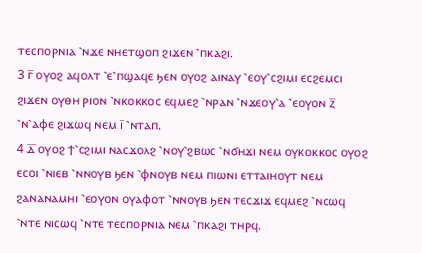ⲧⲉⲥⲡⲟⲣⲛⲓⲁ ⳿ⲛϫⲉ ⲛⲏⲉⲧϣⲟⲡ ϩⲓϫⲉⲛ ⳿ⲡⲕⲁϩⲓ.
3 ⲅ̅ ⲟⲩⲟϩ ⲁϥⲟⲗⲧ ⳿ⲉ⳿ⲡϣⲁϥⲉ ϧⲉⲛ ⲟⲩⲟϩ ⲁⲓⲛⲁⲩ ⳿ⲉⲟⲩ⳿ⲥϩⲓⲙⲓ ⲉⲥϩⲉⲙⲥⲓ ϩⲓϫⲉⲛ ⲟⲩⲑⲏ ⲣⲓⲟⲛ ⳿ⲛⲕⲟⲕⲕⲟⲥ ⲉϥⲙⲉϩ ⳿ⲛⲣⲁⲛ ⳿ⲛϫⲉⲟⲩ⳿ⲁ ⳿ⲉⲟⲩⲟⲛ ⲍ̅ ⳿ⲛ⳿ⲁⲫⲉ ϩⲓϫⲱϥ ⲛⲉⲙ ⲓ̅ ⳿ⲛⲧⲁⲡ.
4 ⲇ̅ ⲟⲩⲟϩ ϯ⳿ⲥϩⲓⲙⲓ ⲛⲁⲥϫⲟⲗϩ ⳿ⲛⲟⲩ⳿ϩⲃⲱⲥ ⳿ⲛϭⲏϫⲓ ⲛⲉⲙ ⲟⲩⲕⲟⲕⲕⲟⲥ ⲟⲩⲟϩ ⲉⲥⲟⲓ ⳿ⲛⲓⲉⲃ ⳿ⲛⲛⲟⲩⲃ ϧⲉⲛ ⳿ⲫⲛⲟⲩⲃ ⲛⲉⲙ ⲡⲓⲱⲛⲓ ⲉⲧⲧⲁⲓⲏⲟⲩⲧ ⲛⲉⲙ ϩⲁⲛⲁⲛⲁⲙⲏⲓ ⳿ⲉⲟⲩⲟⲛ ⲟⲩⲁⲫⲟⲧ ⳿ⲛⲛⲟⲩⲃ ϧⲉⲛ ⲧⲉⲥϫⲓϫ ⲉϥⲙⲉϩ ⳿ⲛⲥⲱϥ ⳿ⲛⲧⲉ ⲛⲓⲥⲱϥ ⳿ⲛⲧⲉ ⲧⲉⲥⲡⲟⲣⲛⲓⲁ ⲛⲉⲙ ⳿ⲡⲕⲁϩⲓ ⲧⲏⲣϥ.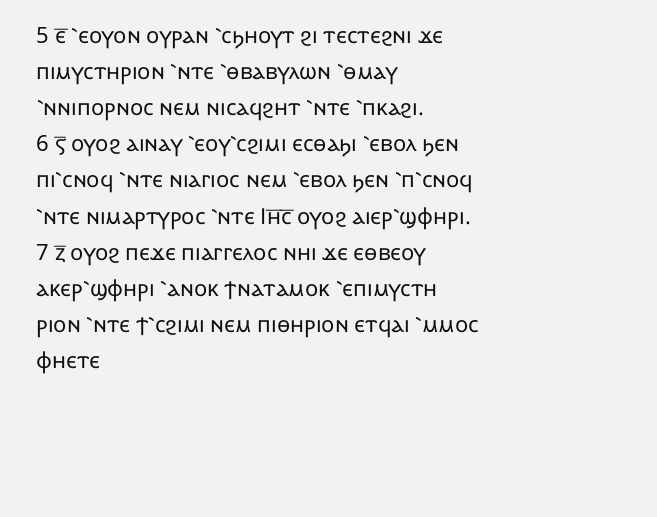5 ⲉ̅ ⳿ⲉⲟⲩⲟⲛ ⲟⲩⲣⲁⲛ ⳿ⲥϧⲏⲟⲩⲧ ϩⲓ ⲧⲉⲥⲧⲉϩⲛⲓ ϫⲉ ⲡⲓⲙⲩⲥⲧⲏⲣⲓⲟⲛ ⳿ⲛⲧⲉ ⳿ⲑⲃⲁⲃⲩⲗⲱⲛ ⳿ⲑⲙⲁⲩ ⳿ⲛⲛⲓⲡⲟⲣⲛⲟⲥ ⲛⲉⲙ ⲛⲓⲥⲁϥϩⲏⲧ ⳿ⲛⲧⲉ ⳿ⲡⲕⲁϩⲓ.
6 ⲋ̅ ⲟⲩⲟϩ ⲁⲓⲛⲁⲩ ⳿ⲉⲟⲩ⳿ⲥϩⲓⲙⲓ ⲉⲥⲑⲁϧⲓ ⳿ⲉⲃⲟⲗ ϧⲉⲛ ⲡⲓ⳿ⲥⲛⲟϥ ⳿ⲛⲧⲉ ⲛⲓⲁⲅⲓⲟⲥ ⲛⲉⲙ ⳿ⲉⲃⲟⲗ ϧⲉⲛ ⳿ⲡ⳿ⲥⲛⲟϥ ⳿ⲛⲧⲉ ⲛⲓⲙⲁⲣⲧⲩⲣⲟⲥ ⳿ⲛⲧⲉ Ⲓⲏ̅ⲥ̅ ⲟⲩⲟϩ ⲁⲓⲉⲣ⳿ϣⲫⲏⲣⲓ.
7 ⲍ̅ ⲟⲩⲟϩ ⲡⲉϫⲉ ⲡⲓⲁⲅⲅⲉⲗⲟⲥ ⲛⲏⲓ ϫⲉ ⲉⲑⲃⲉⲟⲩ ⲁⲕⲉⲣ⳿ϣⲫⲏⲣⲓ ⳿ⲁⲛⲟⲕ ϯⲛⲁⲧⲁⲙⲟⲕ ⳿ⲉⲡⲓⲙⲩⲥⲧⲏ ⲣⲓⲟⲛ ⳿ⲛⲧⲉ ϯ⳿ⲥϩⲓⲙⲓ ⲛⲉⲙ ⲡⲓⲑⲏⲣⲓⲟⲛ ⲉⲧϥⲁⲓ ⳿ⲙⲙⲟⲥ ⲫⲏⲉⲧⲉ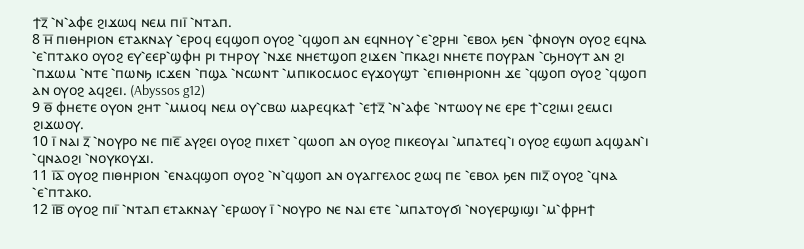ϯⲍ̅ ⳿ⲛ⳿ⲁⲫⲉ ϩⲓϫⲱϥ ⲛⲉⲙ ⲡⲓⲓ̅ ⳿ⲛⲧⲁⲡ.
8 ⲏ̅ ⲡⲓⲑⲏⲣⲓⲟⲛ ⲉⲧⲁⲕⲛⲁⲩ ⳿ⲉⲣⲟϥ ⲉϥϣⲟⲡ ⲟⲩⲟϩ ⳿ϥϣⲟⲡ ⲁⲛ ⲉϥⲛⲏⲟⲩ ⳿ⲉ⳿ϩⲣⲏⲓ ⳿ⲉⲃⲟⲗ ϧⲉⲛ ⳿ⲫⲛⲟⲩⲛ ⲟⲩⲟϩ ⲉϥⲛⲁ ⳿ⲉ⳿ⲡⲧⲁⲕⲟ ⲟⲩⲟϩ ⲉⲩ⳿ⲉⲉⲣ⳿ϣⲫⲏ ⲣⲓ ⲧⲏⲣⲟⲩ ⳿ⲛϫⲉ ⲛⲏⲉⲧϣⲟⲡ ϩⲓϫⲉⲛ ⳿ⲡⲕⲁϩⲓ ⲛⲏⲉⲧⲉ ⲡⲟⲩⲣⲁⲛ ⳿ⲥϧⲏⲟⲩⲧ ⲁⲛ ϩⲓ ⳿ⲡϫⲱⲙ ⳿ⲛⲧⲉ ⳿ⲡⲱⲛϧ ⲓⲥϫⲉⲛ ⳿ⲡϣⲁ ⳿ⲛⲥⲱⲛⲧ ⳿ⲙⲡⲓⲕⲟⲥⲙⲟⲥ ⲉⲩϫⲟⲩϣⲧ ⳿ⲉⲡⲓⲑⲏⲣⲓⲟⲛⲏ ϫⲉ ⳿ϥϣⲟⲡ ⲟⲩⲟϩ ⳿ϥϣⲟⲡ ⲁⲛ ⲟⲩⲟϩ ⲁϥϩⲉⲓ. (Abyssos g12)
9 ⲑ̅ ⲫⲏⲉⲧⲉ ⲟⲩⲟⲛ ϩⲏⲧ ⳿ⲙⲙⲟϥ ⲛⲉⲙ ⲟⲩ⳿ⲥⲃⲱ ⲙⲁⲣⲉϥⲕⲁϯ ⳿ⲉϯⲍ̅ ⳿ⲛ⳿ⲁⲫⲉ ⳿ⲛⲧⲱⲟⲩ ⲛⲉ ⲉⲣⲉ ϯ⳿ⲥϩⲓⲙⲓ ϩⲉⲙⲥⲓ ϩⲓϫⲱⲟⲩ.
10 ⲓ̅ ⲛⲁⲓ ⲍ̅ ⳿ⲛⲟⲩⲣⲟ ⲛⲉ ⲡⲓⲉ̅ ⲁⲩϩⲉⲓ ⲟⲩⲟϩ ⲡⲓⲭⲉⲧ ⳿ϥⲱⲟⲡ ⲁⲛ ⲟⲩⲟϩ ⲡⲓⲕⲉⲟⲩⲁⲓ ⳿ⲙⲡⲁⲧⲉϥ⳿ⲓ ⲟⲩⲟϩ ⲉϣⲱⲡ ⲁϥϣⲁⲛ⳿ⲓ ⳿ϥⲛⲁⲟϩⲓ ⳿ⲛⲟⲩⲕⲟⲩϫⲓ.
11 ⲓ̅ⲁ̅ ⲟⲩⲟϩ ⲡⲓⲑⲏⲣⲓⲟⲛ ⳿ⲉⲛⲁϥϣⲟⲡ ⲟⲩⲟϩ ⳿ⲛ⳿ϥϣⲟⲡ ⲁⲛ ⲟⲩⲁⲅⲅⲉⲗⲟⲥ ϩⲱϥ ⲡⲉ ⳿ⲉⲃⲟⲗ ϧⲉⲛ ⲡⲓⲍ̅ ⲟⲩⲟϩ ⳿ϥⲛⲁ ⳿ⲉ⳿ⲡⲧⲁⲕⲟ.
12 ⲓ̅ⲃ̅ ⲟⲩⲟϩ ⲡⲓⲓ̅ ⳿ⲛⲧⲁⲡ ⲉⲧⲁⲕⲛⲁⲩ ⳿ⲉⲣⲱⲟⲩ ⲓ̅ ⳿ⲛⲟⲩⲣⲟ ⲛⲉ ⲛⲁⲓ ⲉⲧⲉ ⳿ⲙⲡⲁⲧⲟⲩϭⲓ ⳿ⲛⲟⲩⲉⲣϣⲓϣⲓ ⳿ⲙ⳿ⲫⲣⲏϯ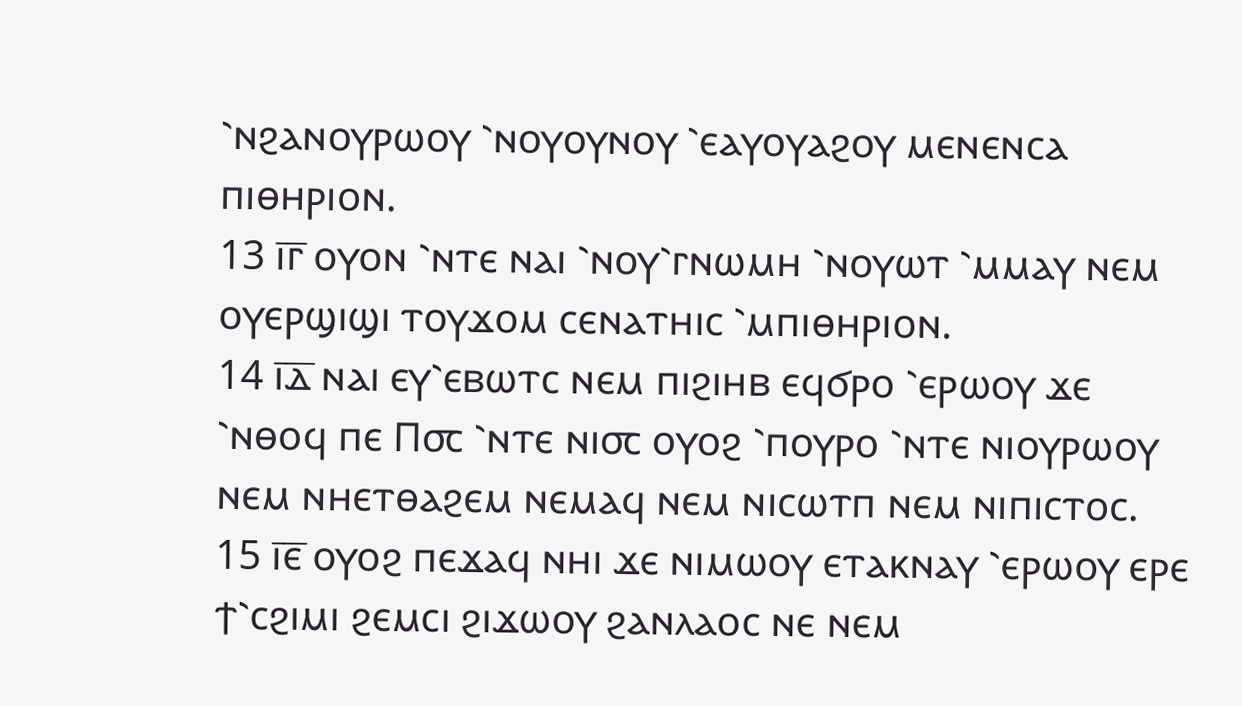⳿ⲛϩⲁⲛⲟⲩⲣⲱⲟⲩ ⳿ⲛⲟⲩⲟⲩⲛⲟⲩ ⳿ⲉⲁⲩⲟⲩⲁϩⲟⲩ ⲙⲉⲛⲉⲛⲥⲁ ⲡⲓⲑⲏⲣⲓⲟⲛ.
13 ⲓ̅ⲅ̅ ⲟⲩⲟⲛ ⳿ⲛⲧⲉ ⲛⲁⲓ ⳿ⲛⲟⲩ⳿ⲅⲛⲱⲙⲏ ⳿ⲛⲟⲩⲱⲧ ⳿ⲙⲙⲁⲩ ⲛⲉⲙ ⲟⲩⲉⲣϣⲓϣⲓ ⲧⲟⲩϫⲟⲙ ⲥⲉⲛⲁⲧⲏⲓⲥ ⳿ⲙⲡⲓⲑⲏⲣⲓⲟⲛ.
14 ⲓ̅ⲇ̅ ⲛⲁⲓ ⲉⲩ⳿ⲉⲃⲱⲧⲥ ⲛⲉⲙ ⲡⲓϩⲓⲏⲃ ⲉϥϭⲣⲟ ⳿ⲉⲣⲱⲟⲩ ϫⲉ ⳿ⲛⲑⲟϥ ⲡⲉ Ⲡ⳪ ⳿ⲛⲧⲉ ⲛⲓ⳪ ⲟⲩⲟϩ ⳿ⲡⲟⲩⲣⲟ ⳿ⲛⲧⲉ ⲛⲓⲟⲩⲣⲱⲟⲩ ⲛⲉⲙ ⲛⲏⲉⲧⲑⲁϩⲉⲙ ⲛⲉⲙⲁϥ ⲛⲉⲙ ⲛⲓⲥⲱⲧⲡ ⲛⲉⲙ ⲛⲓⲡⲓⲥⲧⲟⲥ.
15 ⲓ̅ⲉ̅ ⲟⲩⲟϩ ⲡⲉϫⲁϥ ⲛⲏⲓ ϫⲉ ⲛⲓⲙⲱⲟⲩ ⲉⲧⲁⲕⲛⲁⲩ ⳿ⲉⲣⲱⲟⲩ ⲉⲣⲉ ϯ⳿ⲥϩⲓⲙⲓ ϩⲉⲙⲥⲓ ϩⲓϫⲱⲟⲩ ϩⲁⲛⲗⲁⲟⲥ ⲛⲉ ⲛⲉⲙ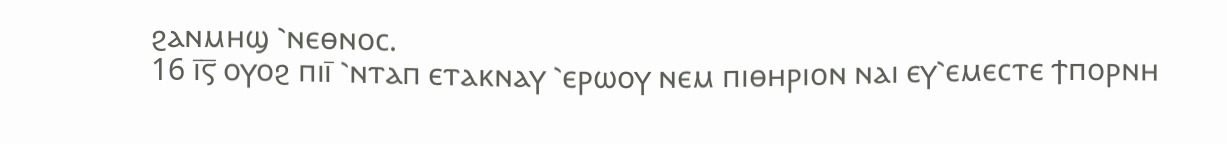ϩⲁⲛⲙⲏϣ ⳿ⲛⲉⲑⲛⲟⲥ.
16 ⲓ̅ⲋ̅ ⲟⲩⲟϩ ⲡⲓⲓ̅ ⳿ⲛⲧⲁⲡ ⲉⲧⲁⲕⲛⲁⲩ ⳿ⲉⲣⲱⲟⲩ ⲛⲉⲙ ⲡⲓⲑⲏⲣⲓⲟⲛ ⲛⲁⲓ ⲉⲩ⳿ⲉⲙⲉⲥⲧⲉ ϯⲡⲟⲣⲛⲏ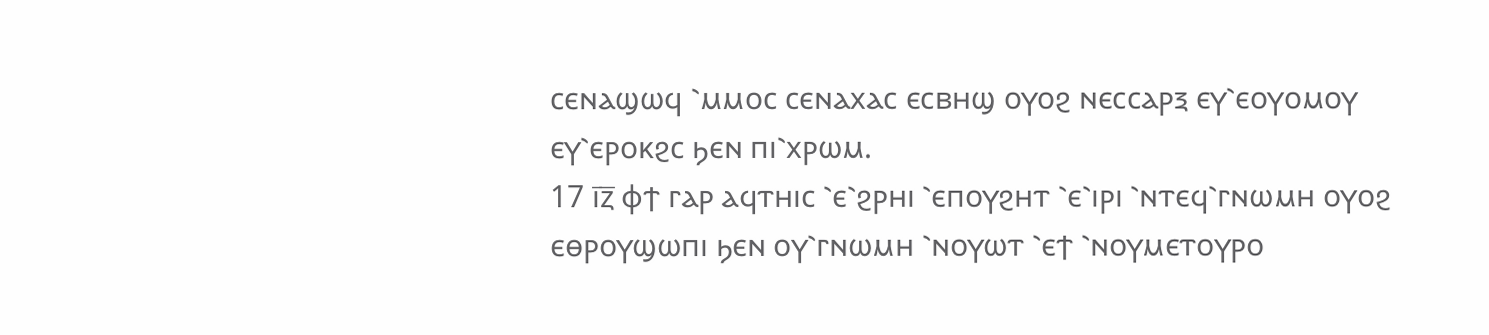ⲥⲉⲛⲁϣⲱϥ ⳿ⲙⲙⲟⲥ ⲥⲉⲛⲁⲭⲁⲥ ⲉⲥⲃⲏϣ ⲟⲩⲟϩ ⲛⲉⲥⲥⲁⲣⲝ ⲉⲩ⳿ⲉⲟⲩⲟⲙⲟⲩ ⲉⲩ⳿ⲉⲣⲟⲕϩⲥ ϧⲉⲛ ⲡⲓ⳿ⲭⲣⲱⲙ.
17 ⲓ̅ⲍ̅ ⲫϯ ⲅⲁⲣ ⲁϥⲧⲏⲓⲥ ⳿ⲉ⳿ϩⲣⲏⲓ ⳿ⲉⲡⲟⲩϩⲏⲧ ⳿ⲉ⳿ⲓⲣⲓ ⳿ⲛⲧⲉϥ⳿ⲅⲛⲱⲙⲏ ⲟⲩⲟϩ ⲉⲑⲣⲟⲩϣⲱⲡⲓ ϧⲉⲛ ⲟⲩ⳿ⲅⲛⲱⲙⲏ ⳿ⲛⲟⲩⲱⲧ ⳿ⲉϯ ⳿ⲛⲟⲩⲙⲉⲧⲟⲩⲣⲟ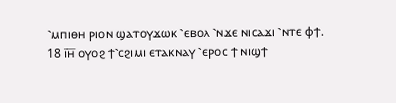⳿ⲙⲡⲓⲑⲏ ⲣⲓⲟⲛ ϣⲁⲧⲟⲩϫⲱⲕ ⳿ⲉⲃⲟⲗ ⳿ⲛϫⲉ ⲛⲓⲥⲁϫⲓ ⳿ⲛⲧⲉ ⲫϯ.
18 ⲓ̅ⲏ̅ ⲟⲩⲟϩ ϯ⳿ⲥϩⲓⲙⲓ ⲉⲧⲁⲕⲛⲁⲩ ⳿ⲉⲣⲟⲥ ϯ ⲛⲓϣϯ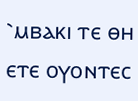⳿ⲙⲃⲁⲕⲓ ⲧⲉ ⲑⲏ ⲉⲧⲉ ⲟⲩⲟⲛⲧⲉⲥ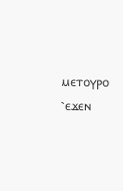ⲙⲉⲧⲟⲩⲣⲟ ⳿ⲉϫⲉⲛ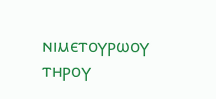ⲛⲓⲙⲉⲧⲟⲩⲣⲱⲟⲩ ⲧⲏⲣⲟⲩ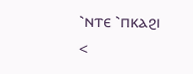⳿ⲛⲧⲉ ⳿ⲡⲕⲁϩⲓ
<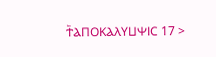Ϯ⳰ⲀⲠⲞⲔⲀⲖⲨⳘⲮⲒⲤ 17 >